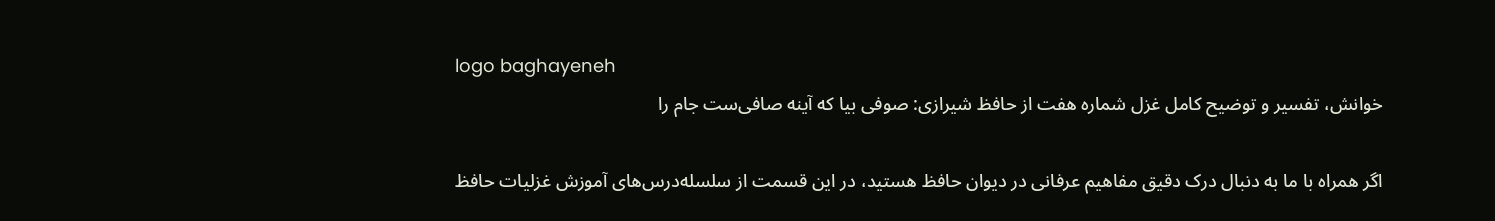logo baghayeneh
خوانش، تفسیر و توضیح کامل غزل شماره هفت از حافظ شیرازی: صوفی بیا که آینه صافی‌ست جام را

اگر همراه با ما به دنبال درک دقیق مفاهیم عرفانی در دیوان حافظ هستید، در این قسمت از سلسله‌درس‌های آموزش غزلیات حافظ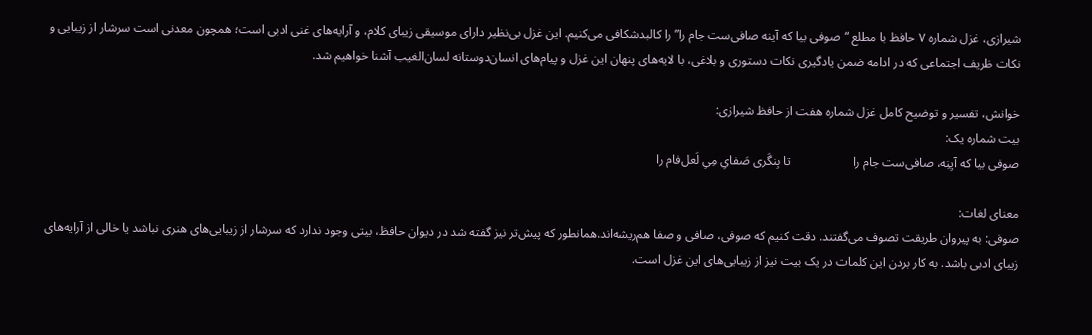شیرازی، غزل شماره ۷ حافظ با مطلع “صوفی بیا که آینه صافی‌ست جام را” را کالبدشکافی می‌کنیم. این غزل بی‌نظیر دارای موسیقی زیبای کلام، و آرایه‌‌های غنی ادبی است؛ همچون معدنی است سرشار از زیبایی و نکات ظریف اجتماعی که در ادامه ضمن یادگیری نکات دستوری و بلاغی، با لایه‌های پنهان این غزل و پیام‌های انسان‌دوستانه لسان‌الغیب آشنا خواهیم شد.

خوانش، تفسیر و توضیح کامل غزل شماره هفت از حافظ شیرازی:
بیت شماره یک:
صوفی بیا که آیِنِه، صافی‌ست جام را                    تا بِنگَری صَفایِ مِیِ لَعل‌فام را

معنای لغات:
صوفی: به پیروان طریقت تصوف می‌گفتند. دقت کنیم که صوفی، صافی و صفا هم‌ریشه‌اند.همانطور که پیش‌تر نیز گفته شد در دیوان حافظ، بیتی وجود ندارد که سرشار از زیبایی‌های هنری نباشد یا خالی از آرایه‌های زیبای ادبی باشد. به کار بردن این کلمات در یک بیت نیز از زیبایی‌های این غزل است.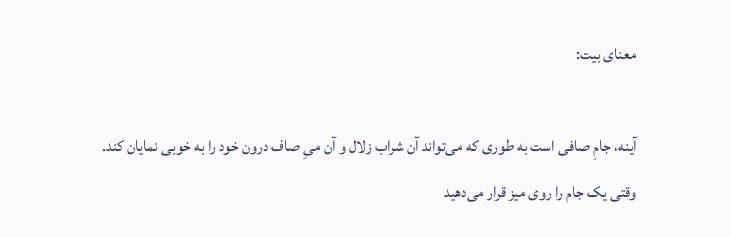معنای بیت:

آینه، جامِ صافی است به طوری که می‌تواند آن شراب زلال و آن میِ صاف درون خود را به خوبی نمایان کند. وقتی یک جام را روی میز قرار می‌دهید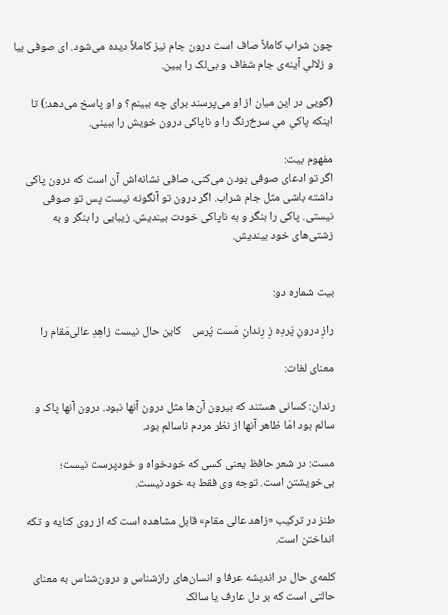چون شراب کاملاً صاف است درون جام نیز کاملاً دیده می‌شود. ای صوفی بیا و زلالیِ آینه‌ی جام شفاف و بی‌لک را ببین.

(گویی در این میان از او می‌پرسند برای چه ببینم؟ و او پاسخ می‌دهد:) تا اینکه پاکیِ میِ سرخ‌رنگ را و ناپاکی درون خویش را ببینی.

مفهوم بیت:
اگر تو ادعای صوفی بودن می‌کنی، صافی نشانه‌اش آن است که درون پاکی داشته باشی مثل جام شراب. اگر درون تو آنگونه نیست پس تو صوفی نیستی. پاکی را بنگر و به ناپاکی خودت بیندیش. زیبایی را بنگر و به زشتی‌های خود بیندیش.


بیت شماره دو:

رازِ درونِ پَردِه زِ رِندانِ مَست پُرس    کاین حال نیست زاهِدِ عالی‌مَقام را

معنای لغات:

رندان: کسانی هستند که بیرون آن‌ها مثل درون آنها نبود. درون آنها پاک و سالم بود امّا ظاهر آنها از نظر مردم ناسالم بود.

مست: در شعر حافظ یعنی کسی که خودخواه و خودپرست نیست؛ بی‌خویشتن است. توجه وی فقط به خود نیست.

طنز در ترکیب «زاهد عالی مقام» قابل مشاهده است که از روی کنایه و تکه انداختن است.

کلمه‌ی حال در اندیشه عرفا و انسان‌های رازشناس و درون‌شناس به معنای حالتی است که بر دل عارف یا سالک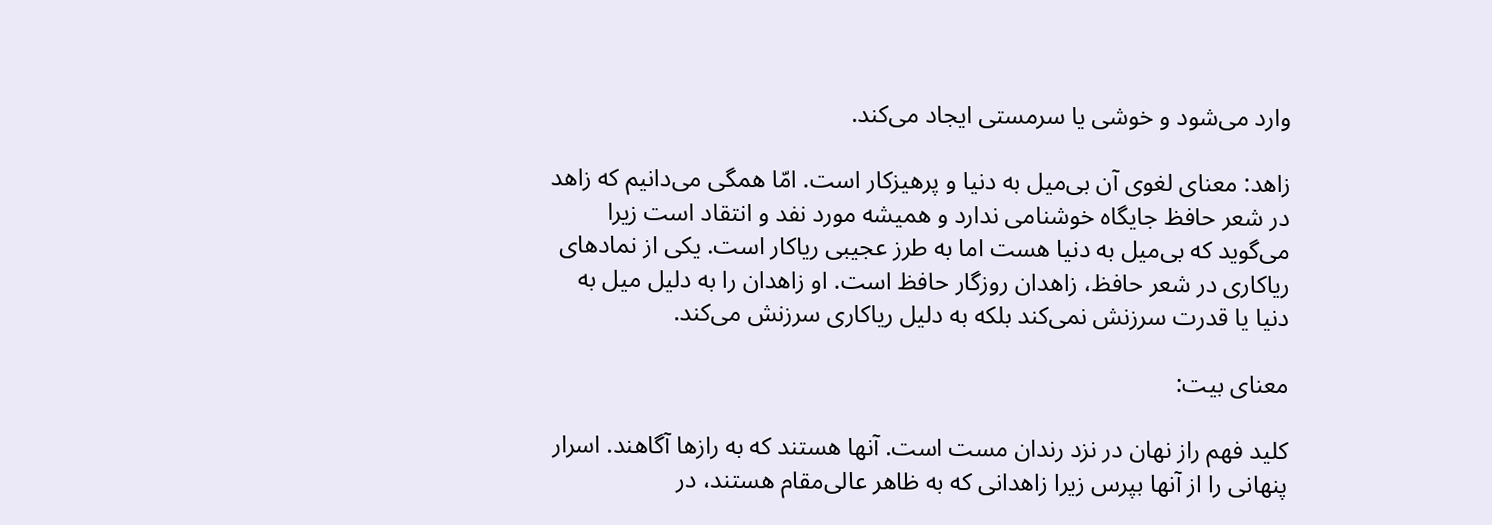وارد می‌شود و خوشی یا سرمستی ایجاد می‌کند.

زاهد: معنای لغوی آن بی‌میل به دنیا و پرهیزکار است. امّا همگی می‌دانیم که زاهد در شعر حافظ جایگاه خوشنامی ندارد و همیشه مورد نفد و انتقاد است زیرا می‌گوید که بی‌میل به دنیا هست اما به طرز عجیبی ریاکار است. یکی از نمادهای ریاکاری در شعر حافظ، زاهدان روزگار حافظ است. او زاهدان را به دلیل میل به دنیا یا قدرت سرزنش نمی‌کند بلکه به دلیل ریاکاری سرزنش می‌کند.

معنای بیت:

کلید فهم راز نهان در نزد رندان مست است. آنها هستند که به رازها آگاهند. اسرار پنهانی را از آنها بپرس زیرا زاهدانی که به ظاهر عالی‌مقام هستند، در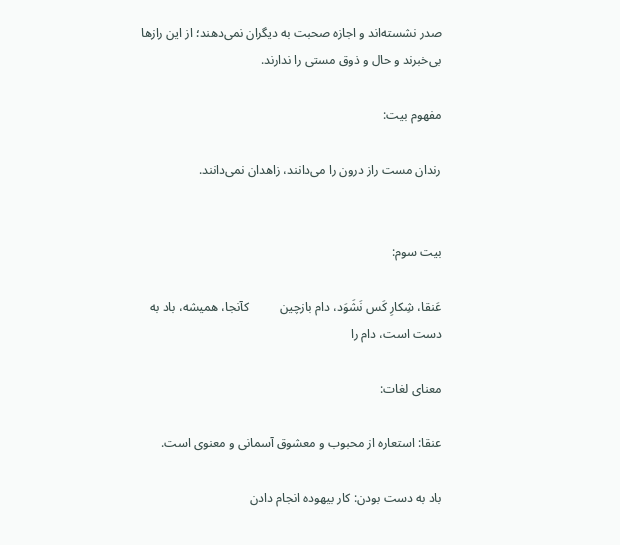صدر نشسته‌اند و اجازه صحبت به دیگران نمی‌دهند؛ از این رازها بی‌خبرند و حال و ذوق مستی را ندارند.

مفهوم بیت:

رندان مست راز درون را می‌دانند، زاهدان نمی‌دانند.


بیت سوم:

عَنقا، شِکارِ کَس نَشَوَد، دام بازچین          کآنجا، همیشه، باد به دست است، دام را

معنای لغات:

عنقا: استعاره از محبوب و معشوق آسمانی و معنوی است.

باد به دست بودن: کار بیهوده انجام دادن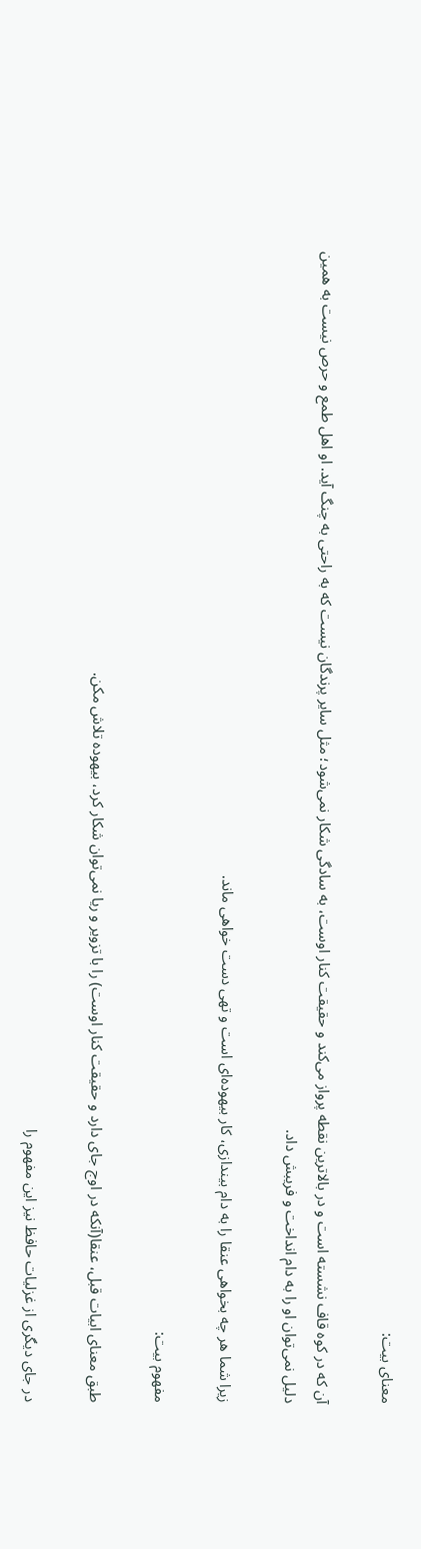معنای بیت:

آن که در کوه قاف نشسته است و در بالاترین نقطه پرواز می‌کند و حقیقت کنار اوست، به سادگی شکار نمی‌شود؛ مثل سایر پرندگان نیست که به راحتی به چنگ آید. او اهل طمع و حرص نیست به همین دلیل نمی‌توان او را به دام انداخت و فریبش داد.

زیرا شما هر چه بخواهی عنقا را به دام بیندازی، کار بیهوده‌ای است و تهی دست خواهی ماند.

مفهوم بیت:

طبق معنای ابیات قبل، عنقا(آنکه در اوج جای دارد و حقیقت کنار اوست) را با تزویر و ریا نمی‌توان شکار کرد، بیهوده تلاش مکن.

در جای دیگری از غزلیات حافظ نیز این مفهوم را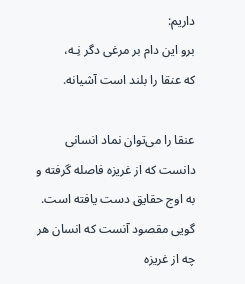داریم:
برو این دام بر مرغی دگر نِـه،
که عنقا را بلند است آشیانه.

عنقا را می‌توان نماد انسانی دانست که از غریزه فاصله گرفته و به اوج حقایق دست یافته است. گویی مقصود آنست که انسان هر چه از غریزه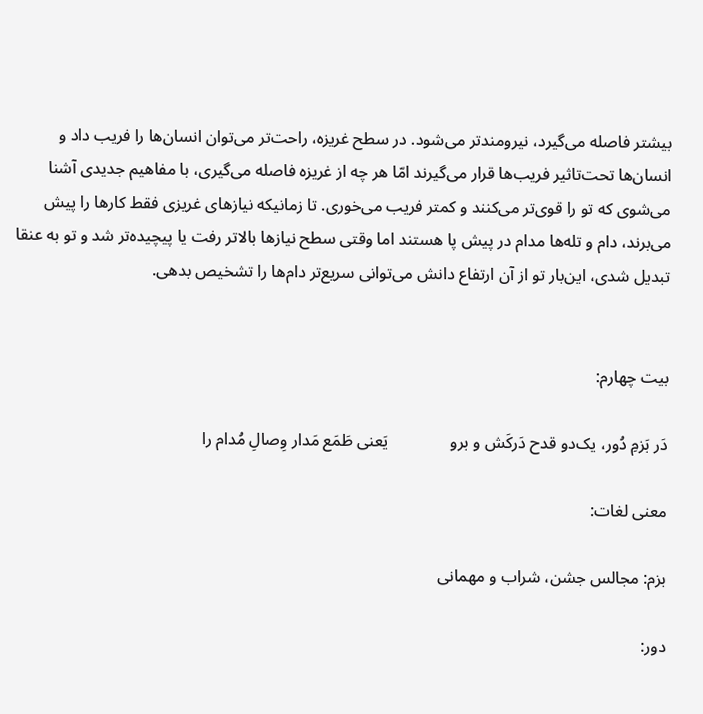بیشتر فاصله می‌گیرد، نیرومندتر می‌شود. در سطح غریزه، راحت‌تر می‌توان انسان‌ها را فریب داد و انسان‌ها تحت‌تاثیر فریب‌ها قرار می‌گیرند امّا هر چه از غریزه فاصله‌ می‌گیری، با مفاهیم جدیدی آشنا می‌شوی که تو را قوی‌تر می‌کنند و کمتر فریب می‌خوری. تا زمانیکه نیازهای غریزی فقط کارها را پیش می‌برند، دام و تله‌ها مدام در پیش پا هستند اما وقتی سطح نیازها بالاتر رفت یا پیچیده‌تر شد و تو به عنقا تبدیل شدی، این‌بار تو از آن ارتفاع دانش می‌توانی سریع‌تر دام‌ها را تشخیص بدهی.


بیت چهارم:

دَر بَزمِ دُور، یک‌دو قدح دَرکَش و برو               یَعنی طَمَع مَدار وِصالِ مُدام را

معنی لغات:

بزم: مجالس جشن، شراب و مهمانی

دور: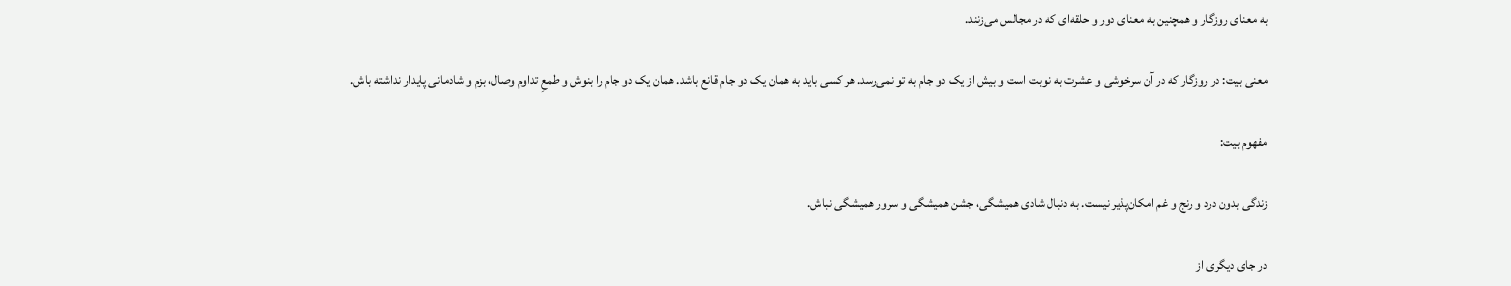به معنای روزگار و همچنین به معنای دور و حلقه‌ای که در مجالس می‌زنند.

معنی بیت: در روزگار که در آن سرخوشی و عشرت به نوبت است و بیش از یک دو جام به تو نمی‌رسد. هر کسی باید به همان یک دو جام قانع باشد. همان یک دو جام را بنوش و طمعِ تداوم وصال، بزم و شادمانی پایدار نداشته باش.

مفهوم بیت:

زندگی بدون درد و رنج و غم امکان‌پذیر نیست. به دنبال شادی همیشگی، جشن همیشگی و سرور همیشگی نباش.

در جای دیگری از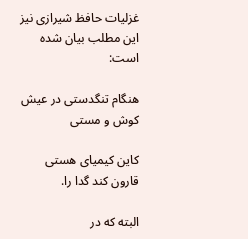غزلیات حافظ شیرازی نیز این مطلب بیان شده است:

هنگام تنگدستی در عیش کوش و مستی

کاین کیمیای هستی قارون کند گدا را.

البته که در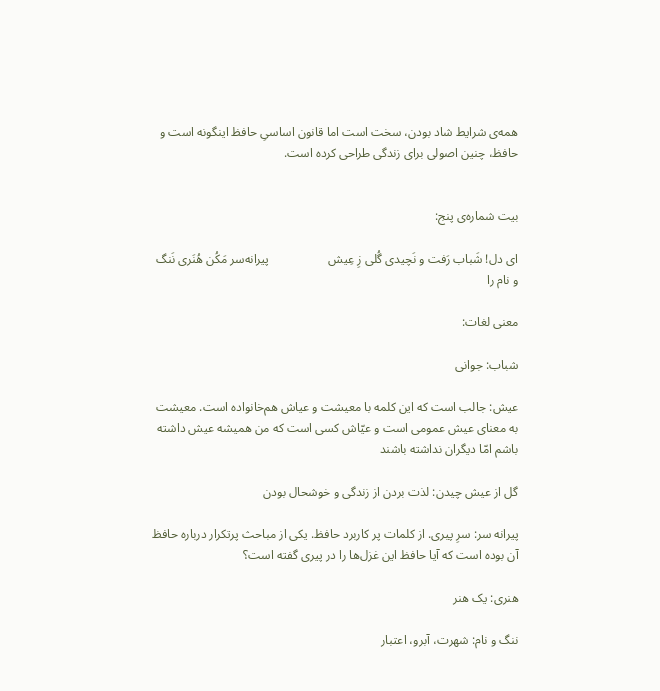همه‌ی شرایط شاد بودن، سخت است اما قانون اساسیِ حافظ اینگونه است و حافظ، چنین اصولی برای زندگی طراحی کرده است.


بیت شماره‌ی پنج:

ای دل! شَباب رَفت و نَچیدی گُلی زِ عِیش                   پیرانه‌‌سر مَکُن هُنَری نَنگ و نام را

معنی لغات:

شباب: جوانی

عیش: جالب است که این کلمه با معیشت و عیاش هم‌خانواده است. معیشت به معنای عیش عمومی است و عیّاش کسی است که من همیشه عیش داشته باشم امّا دیگران نداشته باشند

گل از عیش چیدن: لذت بردن از زندگی و خوشحال بودن

پیرانه سر: سرِ پیری. از کلمات پر کاربرد حافظ. یکی از مباحث پرتکرار درباره حافظ آن بوده است که آیا حافظ این غزل‌ها را در پیری گفته است؟

هنری: یک هنر

ننگ و نام: شهرت، آبرو، اعتبار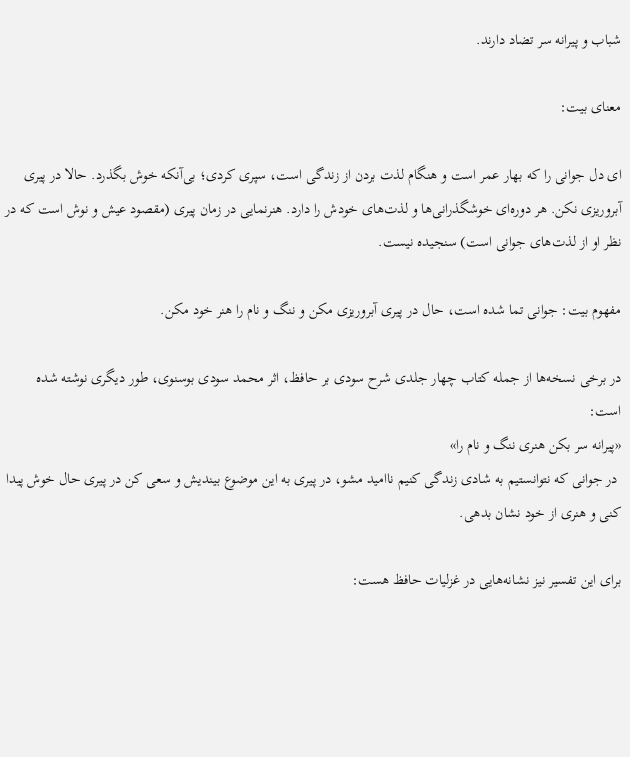شباب و پیرانه سر تضاد دارند.

معنای بیت:

ای دل جوانی را که بهار عمر است و هنگام لذت بردن از زندگی است، سپری کردی؛ بی‌آنکه خوش بگذرد. حالا در پیری آبروریزی نکن. هر دوره‌ای خوشگذرانی‌ها و لذت‌های خودش را دارد. هنرنمایی در زمان پیری (مقصود عیش و نوش است که در نظر او از لذت‌های جوانی است) سنجیده نیست.

مفهوم بیت: جوانی تما شده است، حال در پیری آبروریزی مکن و ننگ و نام را هنر خود مکن.

در برخی نسخه‌ها از جمله کتاب چهار جلدی شرح سودی بر حافظ، اثر محمد سودى بوسنوى، طور دیگری نوشته شده است:
«پیرانه سر بکن هنری ننگ و نام را»
 در جوانی که نتوانستیم به شادی زندگی کنیم ناامید مشو، در پیری به این موضوع بیندیش و سعی کن در پیری حال خوش پیدا کنی و هنری از خود نشان بدهی.

برای این تفسیر نیز نشانه‌هایی در غزلیات حافظ هست: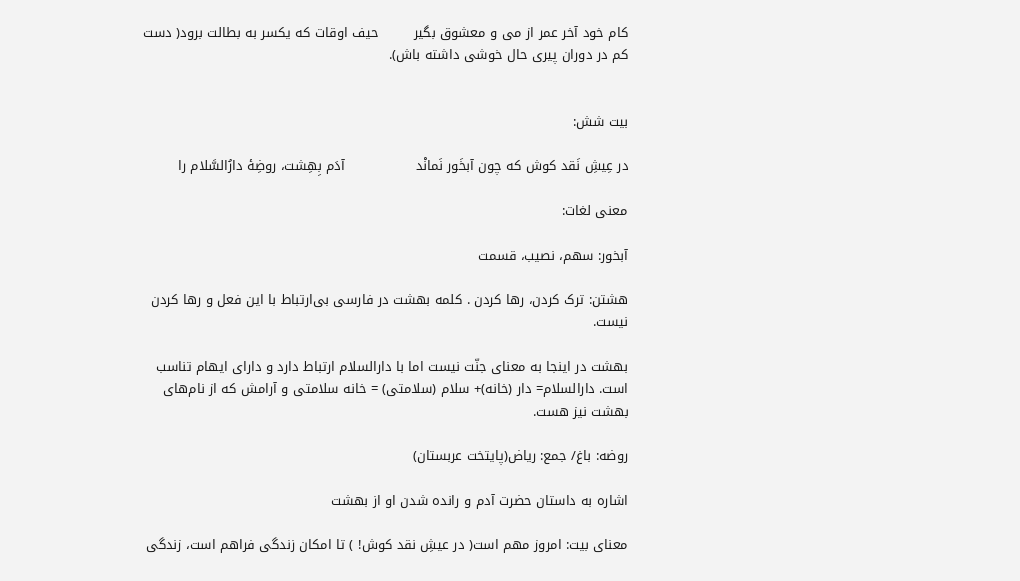کام خود آخر عمر از می و معشوق بگیر        حیف اوقات که یکسر به بطالت برود( دست کم در دوران پیری حال خوشی داشته باش).


بیت شش:

در عِیشِ نَقد کوش که چون آبخَور نَمانْد                آدَم بِهِشت، روضِهٔ دارُالسَّلام را

معنی لغات:

آبخور: سهم، نصیب، قسمت

هشتن: ترک کردن، رها کردن . کلمه بهشت در فارسی بی‌ارتباط با این فعل و رها کردن نیست.

بهشت در اینجا به معنای جنّت نیست اما با دارالسلام ارتباط دارد و دارای ایهام تناسب است. دارالسلام= دار (خانه)+ سلام (سلامتی) = خانه سلامتی و آرامش که از نام‌‌های بهشت نیز هست.

روضه: باغ/ جمع: ریاض(پایتخت عربستان)

اشاره به داستان حضرت آدم و رانده شدن او از بهشت

معنای بیت: امروز مهم است( در عیشِ نقد کوش! ) تا امکان زندگی فراهم است، زندگی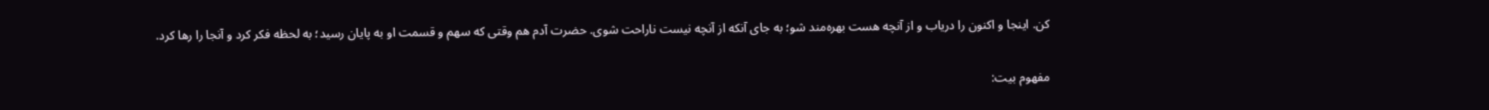کن. اینجا و اکنون را دریاب و از آنچه هست بهره‌مند شو؛ به جای آنکه از آنچه نیست ناراحت شوی. حضرت آدم هم وقتی که سهم و قسمت او به پایان رسید؛ به لحظه فکر کرد و آنجا را رها کرد.

مفهوم بیت: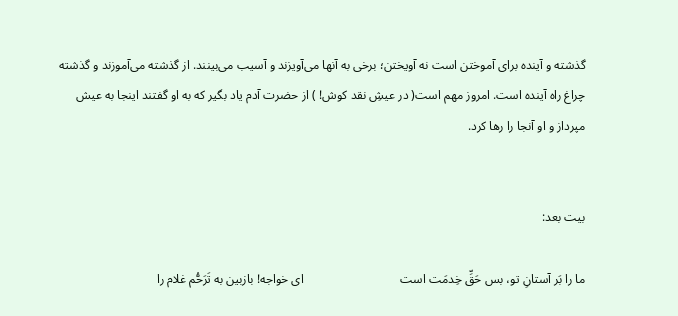گذشته و آینده برای آموختن است نه آویختن؛ برخی به آنها می‌آویزند و آسیب می‌بینند. از گذشته می‌آموزند و گذشته چراغ راه آینده است. امروز مهم است( در عیشِ نقد کوش! ) از حضرت آدم یاد بگیر که به او گفتند اینجا به عیش مپرداز و او آنجا را رها کرد.


بیت بعد:

ما را بَر آستانِ تو، بس حَقِّ خِدمَت است                               ای خواجه! بازبین به تَرَحُّم غلام را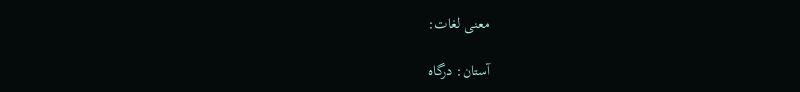معنی لغات:

آستان: درگاه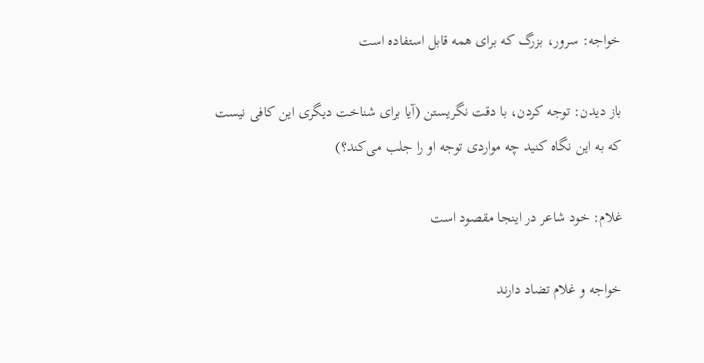خواجه: سرور، بزرگ که برای همه قابل استفاده است

باز دیدن: توجه کردن، با دقت نگریستن (آیا برای شناخت دیگری این کافی نیست که به این نگاه کنید چه مواردی توجه او را جلب می‌کند؟)

غلام: خود شاعر در اینجا مقصود است

خواجه و غلام تضاد دارند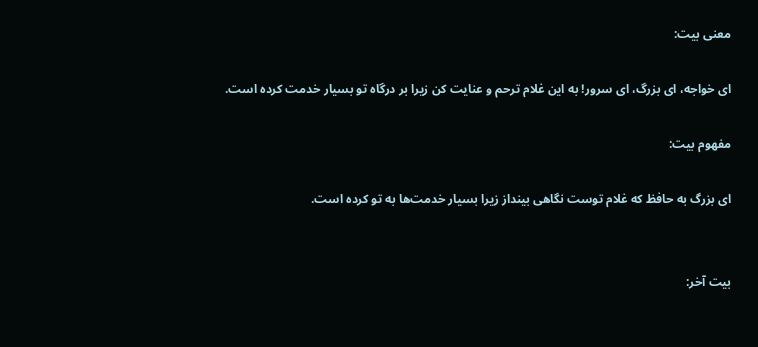معنی بیت:

ای خواجه، ای بزرگ، ای سرور! به این غلام ترحم و عنایت کن زیرا بر درگاه تو بسیار خدمت کرده است.

مفهوم بیت:

ای بزرگ به حافظ که غلام توست نگاهی بینداز زیرا بسیار خدمت‌ها به تو کرده است.


بیت آخر: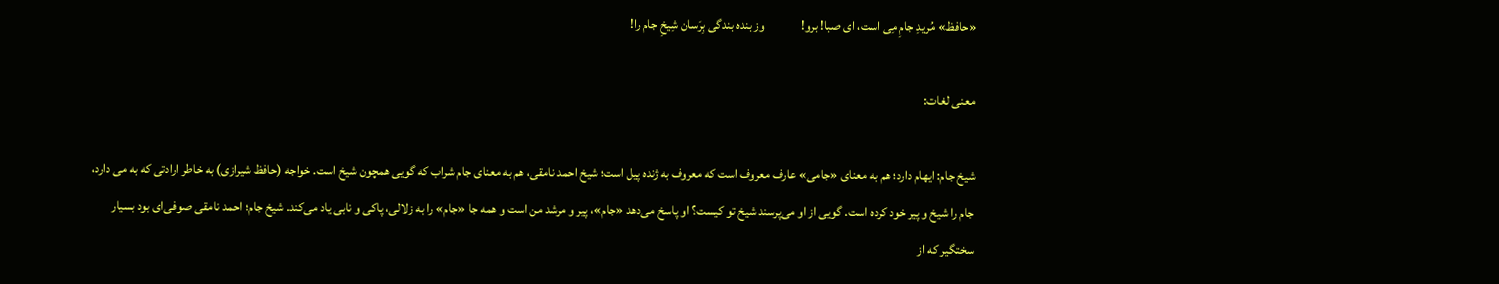«حافظ» مُریدِ جامِ مِی است، ای صبا! برو!              وز بنده بندگی بِرَسان شِیخِ جام را!

معنی لغات:

شیخ جام: ایهام دارد؛ هم به معنای «جامی» عارف معروف است که معروف به ژنده پیل است؛ شیخ احمد نامقی، هم به معنای جام شراب که گویی همچون شیخ است. خواجه (حافظ شیرازی) به خاطر ارادتی که به می دارد، جام را شیخ و پیر خود کرده است. گویی از او می‌پرسند شیخ تو کیست؟ او پاسخ می‌دهد «جام»، پیر و مرشد من است و همه جا «جام» را به زلالی، پاکی و نابی یاد می‌کند. شیخ جام؛ احمد نامقی صوفی‌ای بود بسیار سختگیر که از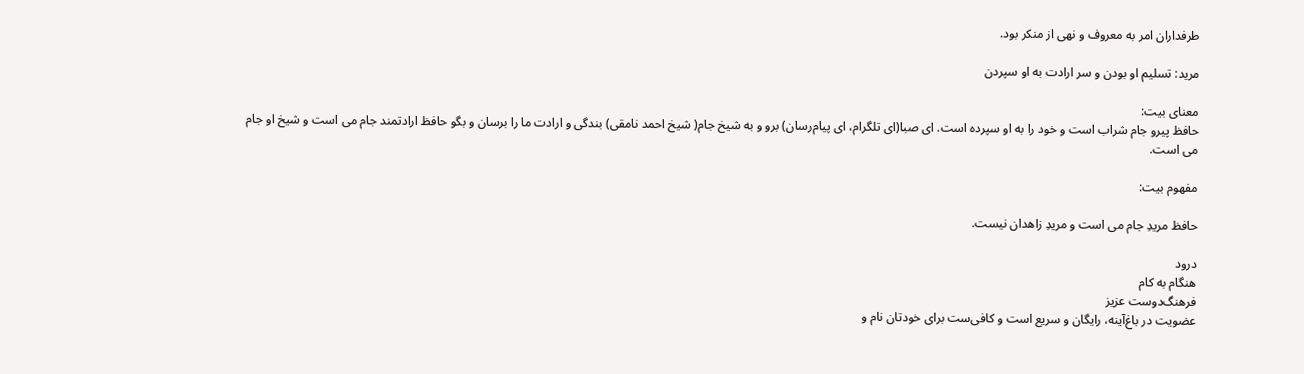طرفداران امر به معروف و نهی از منکر بود.

مرید: تسلیم او بودن و سر ارادت به او سپردن

معنای بیت:
حافظ پیرو جام شراب است و خود را به او سپرده است. ای صبا(ای تلگرام، ای پیام‌رسان) برو و به شیخ جام( شیخ احمد نامقی) بندگی و ارادت ما را برسان و بگو حافظ ارادتمند جام می است و شیخ او جام می است.

مفهوم بیت:

حافظ مریدِ جام می است و مریدِ زاهدان نیست.

درود
هنگام به کام
فرهنگ‌دوست عزیز
عضویت در باغ‌آینه، رایگان و سریع است و کافی‌ست برای خودتان نام و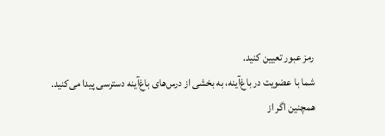رمز عبور تعیین کنید.
شما با عضویت در باغ‌آینه، به بخشی از درس‌های باغ‌آینه دسترسی پیدا می‌کنید.
همچنین اگر از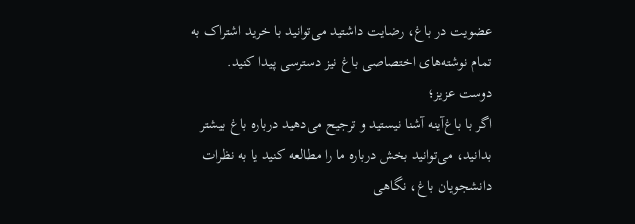عضویت در باغ، رضایت داشتید می‌توانید با خرید اشتراک به تمام نوشته‌های اختصاصی باغ نیز دسترسی پیدا کنید.
دوست عزیز؛
اگر با باغ‌آینه آشنا نیستید و ترجیح می‌دهید درباره باغ بیشتر بدانید، می‌توانید بخش درباره ما را مطالعه کنید یا به نظرات دانشجویان باغ، نگاهی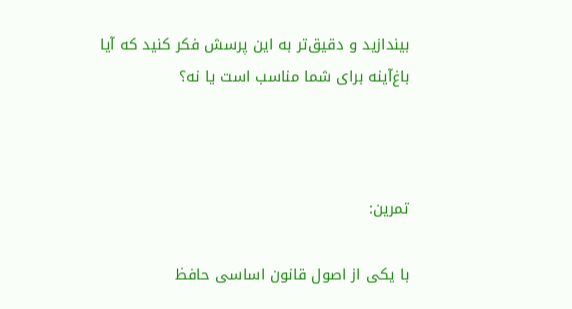بیندازید و دقیق‌تر به این پرسش فکر کنید که آیا باغ‌آینه برای شما مناسب است یا نه؟



تمرین:

با یکی از اصول قانون اساسی حافظ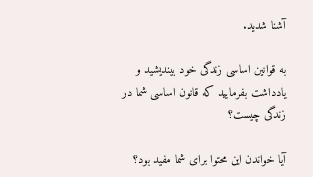آشنا شدید.

به قوانین اساسی زندگی خود بیندیشید و یادداشت بفرمایید که قانون اساسی شما در زندگی چیست؟

آیا خواندن این محتوا برای شما مفید بود؟